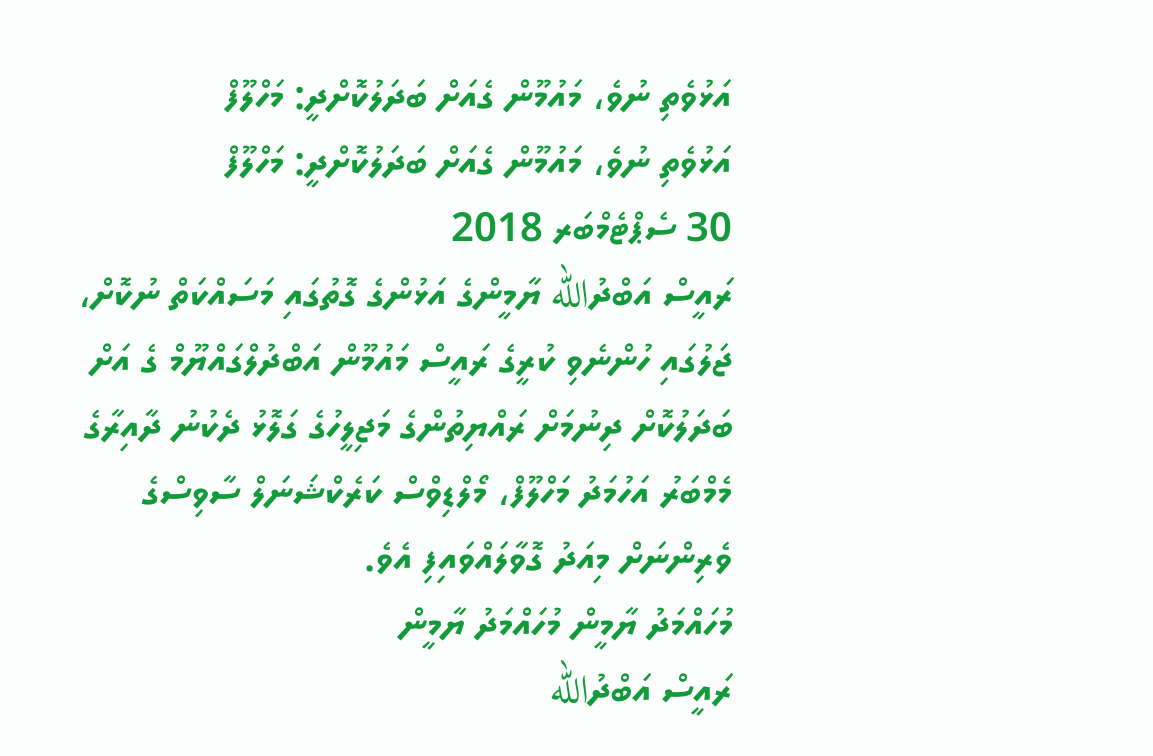އަޅުވެތި ނުވެ، މައުމޫން ގެއަށް ބަދަލުކޮށްދީ: މަހްލޫފް
އަޅުވެތި ނުވެ، މައުމޫން ގެއަށް ބަދަލުކޮށްދީ: މަހްލޫފް
30 ސެޕްޓެމްބަރ 2018
ރައީސް އަބްދުالله ޔާމީންގެ އަޅުންގެ ގޮތުގައި މަސައްކަތް ނުކޮށް، ޖަލުގައި ހުންނެވި ކުރީގެ ރައީސް މައުމޫން އަބްދުލްގައްޔޫމް ގެ އަށް ބަދަލުކޮށް ދިނުމަށް ރައްޔިތުންގެ މަޖިލީހުގެ ގަލޮޅު ދެކުނު ދާއިރާގެ މެމްބަރު އަހުމަދު މަހްލޫފް، މޯލްޑިވްސް ކަރެކްޝަނަލް ސާވިސްގެ ވެރިންނަށް މިއަދު ގޮވާލައްވައިފި އެވެ.
މުހައްމަދު ޔާމީން މުހައްމަދު ޔާމީން
ރައީސް އަބްދުالله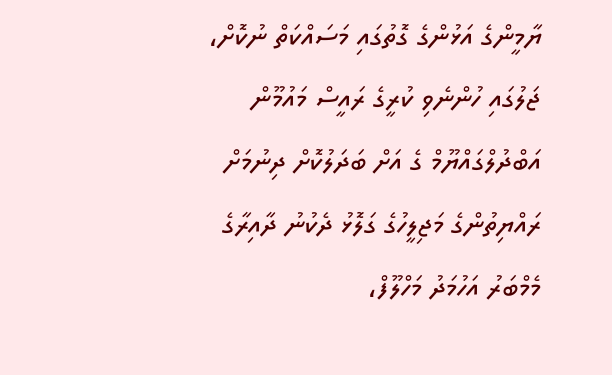ޔާމީންގެ އަޅުންގެ ގޮތުގައި މަސައްކަތް ނުކޮށް، ޖަލުގައި ހުންނެވި ކުރީގެ ރައީސް މައުމޫން އަބްދުލްގައްޔޫމް ގެ އަށް ބަދަލުކޮށް ދިނުމަށް ރައްޔިތުންގެ މަޖިލީހުގެ ގަލޮޅު ދެކުނު ދާއިރާގެ މެމްބަރު އަހުމަދު މަހްލޫފް،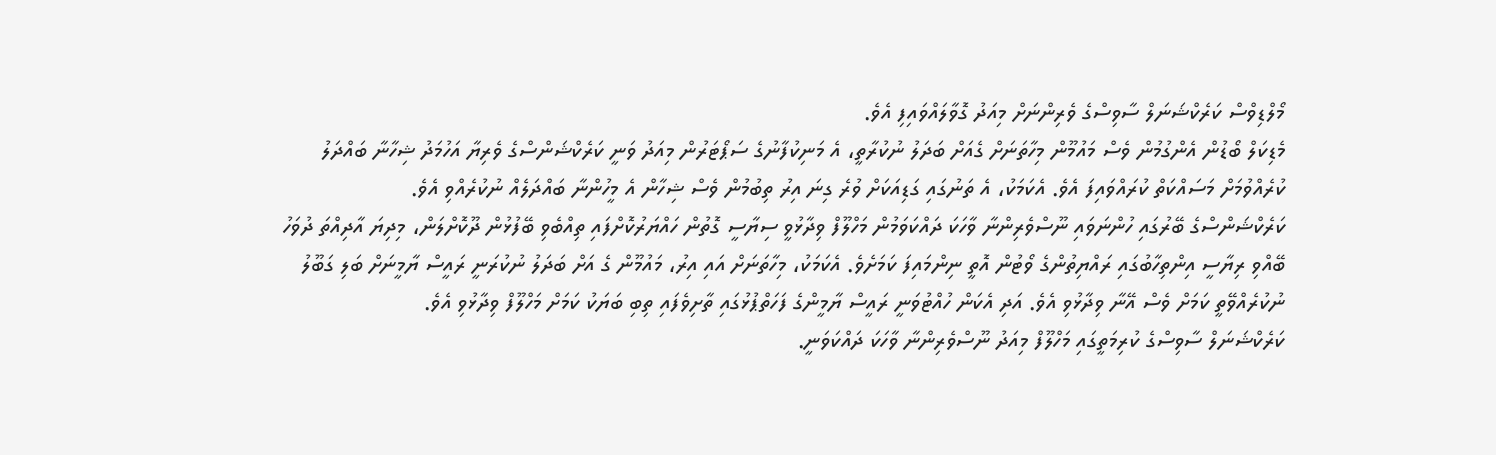މޯލްޑިވްސް ކަރެކްޝަނަލް ސާވިސްގެ ވެރިންނަށް މިއަދު ގޮވާލައްވައިފި އެވެ.
މެޑިކަލް ބޯޑުން އެންގުމުން ވެސް މައުމޫން މިހާތަނަށް ގެއަށް ބަދަލު ނުކުރާތީ، އެ މަނިކުފާނުގެ ސަޕޯޓަރުން މިއަދު ވަނީ ކަރެކްޝަންސްގެ ވެރިޔާ އަހުމަދު ޝިހާނާ ބައްދަލު ކުރެއްވުމަށް މަސައްކަތް ކުރައްވައިފަ އެވެ. އެކަމަކު، އެ ތަނުގައި ގަޑިއަކަށް ވުރެ ގިނަ އިރު ތިބުމުން ވެސް ޝިހާން އެ މީހުންނާ ބައްދަލެއް ނުކުރެއްވި އެވެ.
ކަރެކްޝަންސްގެ ބޭރުގައި ހުންނަވައި ނޫސްވެރިންނާ ވާހަކަ ދައްކަވަމުން މަހްލޫފް ވިދާޅުވީ ސިޔާސީ ގޮތުން ހައްޔަރުކޮށްފައި ތިއްބެވި ބޭފުޅުން ދޫކޮށްލަން، މިދިޔަ އާދިއްތަ ދުވަހު ބޭއްވި ރިޔާސީ އިންތިހާބުގައި ރައްޔިތުންގެ ވޯޓުން އޮތީ ނިންމައިފަ ކަމަށެވެ. އެކަމަކު، މިހާތަނަށް އައި އިރު، މައުމޫން ގެ އަށް ބަދަލު ނުކުރަނީ ރައީސް ޔާމީނަށް ބަލި ގަބޫލު ނުކުރެއްވޭތީ ކަމަށް ވެސް އޭނާ ވިދާޅުވި އެވެ. އަދި އެކަން ހުއްޓުވަނީ ރައީސް ޔާމީންގެ ފަހަތްޕުޅުގައި ތާށިވެފައި ތިބި ބަޔަކު ކަމަށް މަހްލޫފް ވިދާޅުވި އެވެ.
ކަރެކްޝަނަލް ސާވިސްގެ ކުރިމަތީގައި މަހްލޫފް މިއަދު ނޫސްވެރިންނާ ވާހަކަ ދައްކަވަނީ.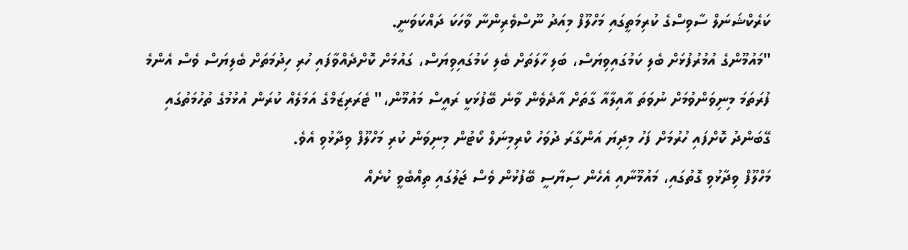ކަރެކްޝަނަލް ސާވިސްގެ ކުރިމަތީގައި މަހްލޫފް މިއަދު ނޫސްވެރިންނާ ވާހަކަ ދައްކަވަނީ.
"މައުމޫންގެ އުމުރުފުޅަށް ބެލި ކަމުގައިވިޔަސް، ބަލި ހާލަތަށް ބެލި ކަމުގައިވިޔަސް، ގައުމަށް ކޮށްދެއްވާފައި ހުރި ހިދުމަތަށް ބެލިޔަސް ވެސް އެންމެ ފުރަތަމަ މިނިވަންވުމަށް ނުވަތަ އާއިލާއާ ގާތަށް އާދެވެން ވާނެ ބޭފުޅަކީ ރައީސް މައުމޫން،" ޓެރަރިޒަމްގެ އަމަލެއް ކުރަން އުޅުމުގެ ތުހުމަތުގައި ގޭބަންދު ކޮށްފައި ހުރުމަށް ފަހު މިދިޔަ އަންގާރަ ދުވަހު ކްރިމިނަލް ކޯޓުން މިނިވަން ކުރި މަހްލޫފް ވިދާޅުވި އެވެ.
މަހްލޫފް ވިދާޅުވި ގޮތުގައި، މައުމޫނާއި އެހެން ސިޔާސީ ބޭފުޅުން ވެސް ޖަލުގައި ތިއްބެވީ ކުށެއް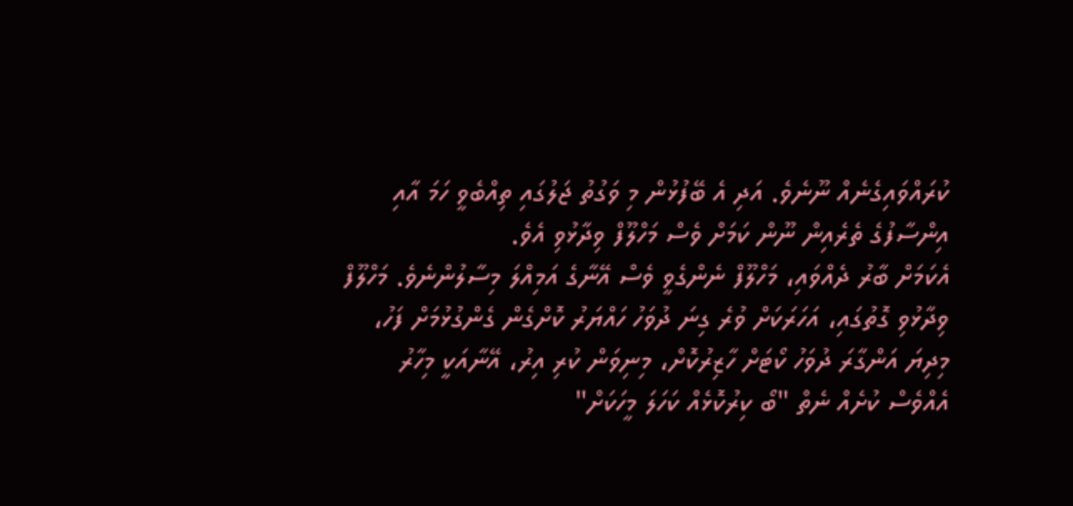ކުރައްވައިގެނެއް ނޫނެވެ. އަދި އެ ބޭފުޅުން މި ވަގުތު ޖަލުގައި ތިއްބެވީ ހަމަ އާއި އިންސާފުގެ ތެރެއިން ނޫން ކަމަށް ވެސް މަހްލޫފް ވިދާޅުވި އެވެ.
އެކަމަށް ބާރު ދެއްވައި، މަހްލޫފް ނެންގެވީ ވެސް އޭނާގެ އަމިއްލަ މިސާލުންނެވެ. މަހްލޫފް ވިދާޅުވި ގޮތުގައި، އަހަރަކަށް ވުރެ ގިނަ ދުވަހު ހައްޔަރު ކޮށްގެން ގެންގުޅުމަށް ފަހު، މިދިޔަ އަންގާރަ ދުވަހު ކޯޓަށް ހާޒިރުކޮށް، މިނިވަން ކުރި އިރު، އޭނާއަކީ މިހާރު އެއްވެސް ކުށެއް ނެތް "ބޯ ކިރުކޮޅެއް ކަހަލަ މީހަކަށް"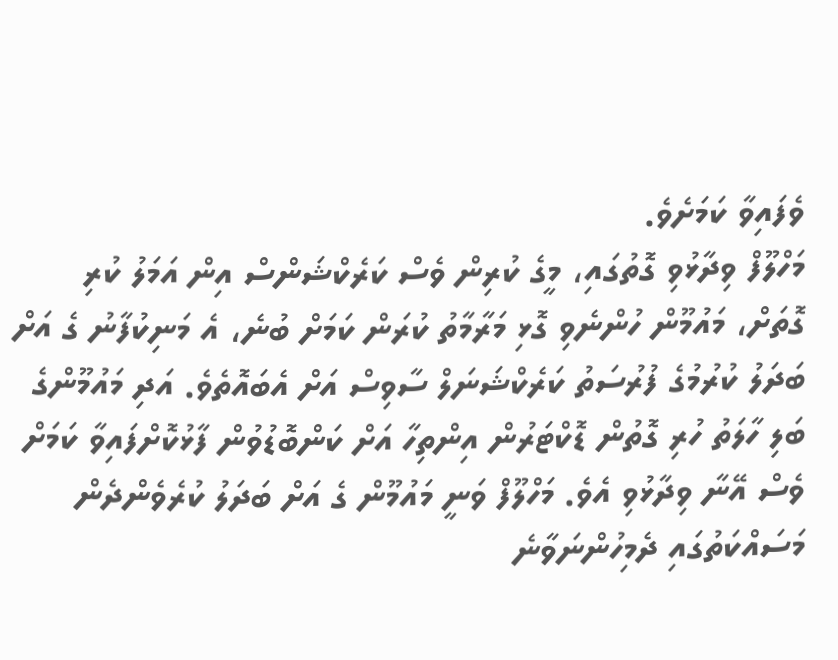ވެފައިވާ ކަމަށެވެ.
މަހްލޫފް ވިދާޅުވި ގޮތުގައި، މީގެ ކުރިން ވެސް ކަރެކްޝަންސް އިން އަމަލު ކުރި ގޮތަށް، މައުމޫން ހުންނެވި ގޮޅި މަރާމާތު ކުރަން ކަމަށް ބުނެ، އެ މަނިކުފާނު ގެ އަށް ބަދަލު ކުރުމުގެ ފުރުސަތު ކަރެކްޝަނަލް ސާވިސް އަށް އެބައޮތެވެ. އަދި މައުމޫންގެ ބަލި ހާލަތު ހުރި ގޮތުން ޑޮކްޓަރުން އިންތިހާ އަށް ކަންބޮޑުވުން ފާޅުކޮށްފައިވާ ކަމަށް ވެސް އޭނާ ވިދާޅުވި އެވެ. މަހްލޫފް ވަނީ މައުމޫން ގެ އަށް ބަދަލު ކުރެވެންދެން މަސައްކަތުގައި ދެމިހުންނަވާނެ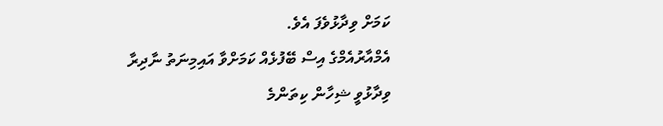ކަމަށް ވިދާޅުވެފަ އެވެ.
އެމްއާރުއެމްގެ އިސް ބޭފުޅެއް ކަމަށްވާ އައިމިނަތު ނާދިރާ ވިދާޅުވީ ޝިހާން ކިތަންމެ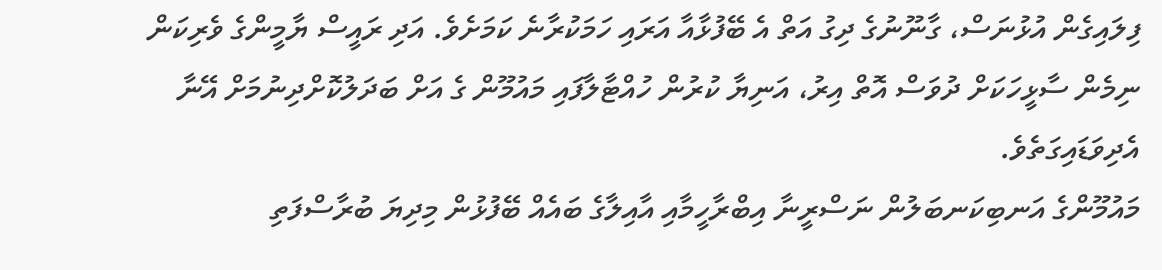ފިލައިގެން އުޅުނަސް، ގާނޫނުގެ ދިގު އަތް އެ ބޭފުޅާއާ އަރައި ހަމަކުރާނެ ކަމަށެވެ. އަދި ރައީސް ޔާމީންގެ ވެރިކަން ނިމެން ސާޅީހަކަށް ދުވަސް އޮތް އިރު، އަނިޔާ ކުރުން ހުއްޓާލާފައި މައުމޫން ގެ އަށް ބަދަލުކޮށްދިނުމަށް އޭނާ އެދިވަޑައިގަތެވެ.
މައުމޫންގެ އަނބިކަނބަލުން ނަސްރީނާ އިބްރާހީމާއި އާއިލާގެ ބައެއް ބޭފުޅުން މިދިޔަ ބުރާސްފަތި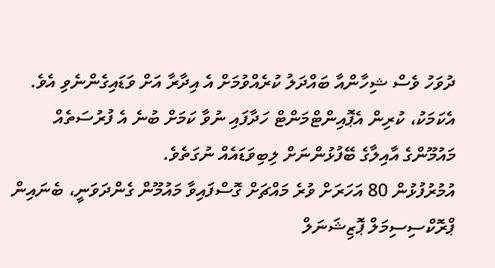ދުވަހު ވެސް ޝިހާންއާ ބައްދަލު ކުރެއްވުމަށް އެ އިދާރާ އަށް ވަޑައިގެންނެވި އެވެ. އެކަމަކު، ކުރިން އެޕޮއިންޓްމަންޓް ހަދާފައި ނުވާ ކަމަށް ބުނެ އެ ފުރުސަތެއް މައުމޫންގެ އާއިލާގެ ބޭފުޅުންނަށް ލިބިވަޑައެއް ނުގަތެވެ.
އުމުރުފުޅުން 80 އަހަރަށް ވުރެ މައްޗަށް ގޮސްފައިވާ މައުމޫން ގެންދަވަނީ، ބެނައިން ޕްރޮކްސިސިމަލް ޕޮޒިޝަނަލް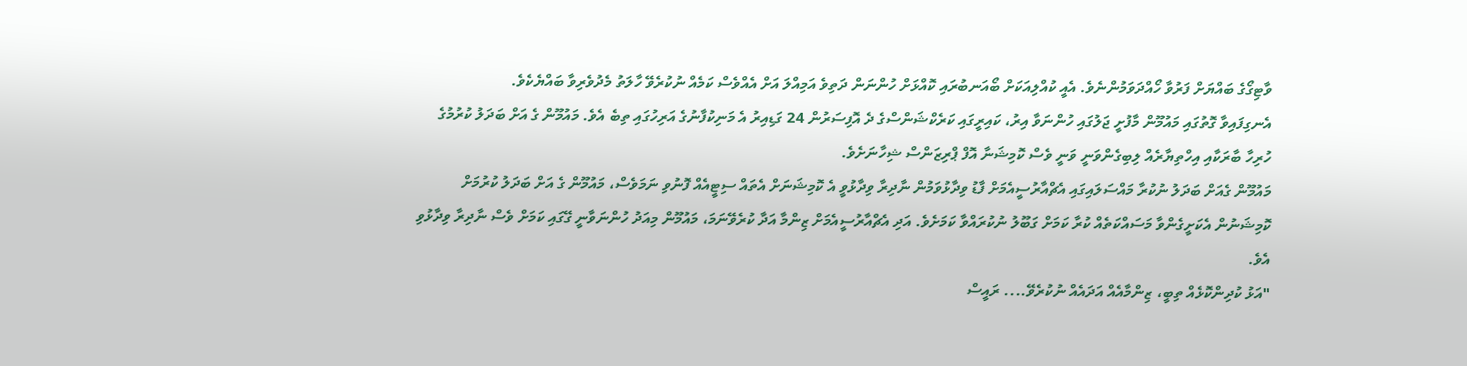ވާޓިގޯގެ ބައްޔަށް ފަރުވާ ހޯއްދަވަމުންނެވެ. އެއީ ކުއްލިއަކަށް ބޯއަނބުރައި ކޮއްޅަށް ހުންނަން ދަތިވެ އަމިއްލަ އަށް އެއްވެސް ކަމެއް ނުކުރެވޭ ހާލަތު މެދުވެރިވާ ބައްޔެކެވެ.
އެނގިފައިވާ ގޮތުގައި މައުމޫން މާފުށީ ޖަލުގައި ހުންނަވާ އިރު، ކައިރީގައި ކަރެކްޝަންސްގެ ދެ އޮފިސަރުން 24 ގަޑިއިރު އެ މަނިކުފާނުގެ އަރިހުގައި ތިބެ އެވެ. މައުމޫން ގެ އަށް ބަދަލު ކުރުމުގެ ހުރިހާ ބާރަކާއި އިހްތިޔާރެއް ލިބިގެންވަނީ ވަނީ ވެސް ކޮމިޝަނާ އޮފް ޕްރިޒަންސް ޝިހާނަށެވެ.
މައުމޫން ގެއަށް ބަދަލު ނުކުރާ މައްސަލައިގައި އެޗްއާރުސީއެމަށް ފާޑު ވިދާޅުވަމުން ނާދިރާ ވިދާޅުވީ އެ ކޮމިޝަނަށް އެތައް ސިޓީއެއް ފޮނުވި ނަމަވެސް، މައުމޫން ގެ އަށް ބަދަލު ކުރުމަށް ކޮމިޝަނުން އެކަށީގެންވާ މަސައްކަތެއް ކުރާ ކަމަށް ގަބޫލު ނުކުރައްވާ ކަމަށެވެ. އަދި އެޗްއާރުސީއެމަށް ޒިންމާ އަދާ ކުރެވޭނަމަ، މައުމޫން މިއަދު ހުންނަވާނީ ގޭގައި ކަމަށް ވެސް ނާދިރާ ވިދާޅުވި އެވެ.
"އަޅު ކުދިންކޮޅެއް ތިބީ، ޒިންމާއެއް އަދައެއް ނުކުރެވޭ.... ރައީސް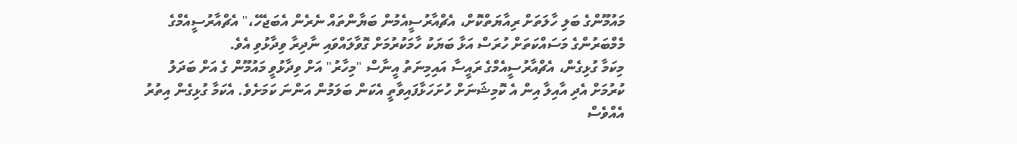މައުމޫންގެ ބަލި ހާލަތަށް ރިއާޔަތްކޮށް، އެޗްއާރުސީއެމުން ބަޔާންތައް ނެރެން އެބަޖެހޭ،" އެޗްއާރުސީއެމްގެ މެމްބަރުންގެ މަސައްކަތަށް ހުރަސް އަޅާ ބަޔަކު ހާމަކުރުމަށް ގޮވާލައްވައި ނާދިރާ ވިދާޅުވި އެވެ.
މިކަމާ ގުޅިގެން، އެޗްއާރުސީއެމްގެ ރައީސާ އައިމިނަތު އީނާސް "މިހާރު" އަށް ވިދާޅުވީ މައުމޫން ގެ އަށް ބަދަލު ކުރުމަށް އެދި އާއިލާ އިން އެ ކޮމިޝަނަށް ހުށަހަޅާފައިވާތީ އެކަން ބަލަމުން އަންނަ ކަމަށެވެ. އެކަމާ ގުޅިގެން އިތުރު އެއްވެސް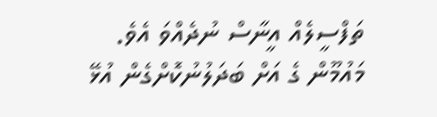ތަފްސީލެއް އީނާސް ނުދެއްވަ އެވެ.
މައުމޫން ގެ އަށް ބަދަލުނުކޮށްގެން އުޅޭ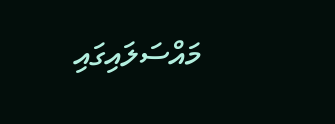މައްސަލައިގައި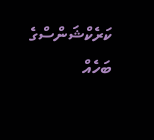ކަރެކްޝަންސްގެ ބަހެއް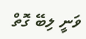ވަނީ ލިބޭ ގޮތް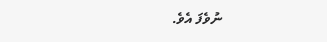ނުވެފަ އެވެ.